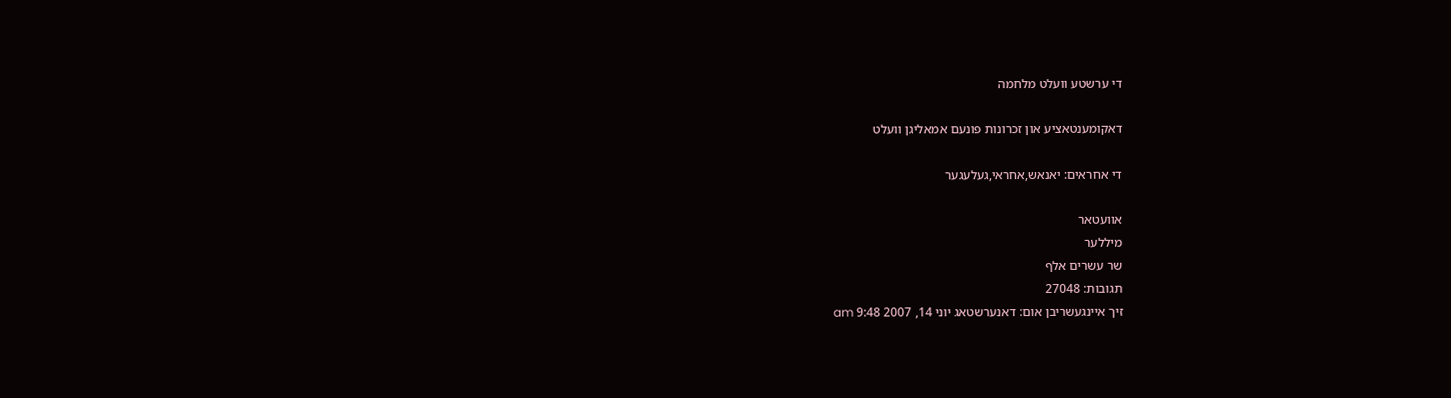די ערשטע וועלט מלחמה

דאקומענטאציע און זכרונות פונעם אמאליגן וועלט

די אחראים: יאנאש,אחראי,געלעגער

אוועטאר
מיללער
שר עשרים אלף
תגובות: 27048
זיך איינגעשריבן אום: דאנערשטאג יוני 14, 2007 9:48 am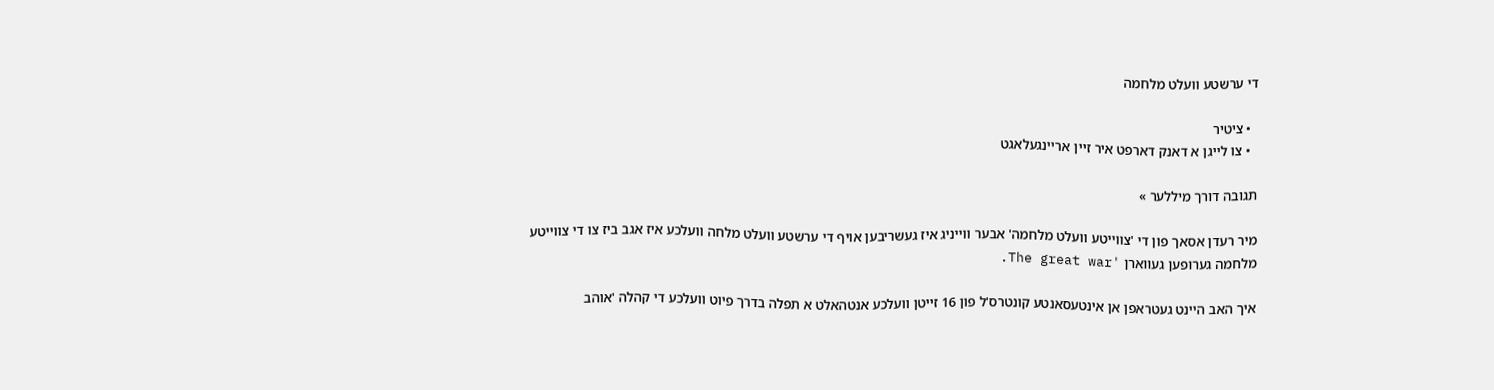די ערשטע וועלט מלחמה

  • ציטיר
  • צו לייגן א דאנק דארפט איר זיין אריינגעלאגט

תגובה דורך מיללער »

מיר רעדן אסאך פון די 'צווייטע וועלט מלחמה' אבער ווייניג איז געשריבען אויף די ערשטע וועלט מלחה וועלכע איז אגב ביז צו די צווייטע מלחמה גערופען געווארן 'The great war.

איך האב היינט געטראפן אן אינטעסאנטע קונטרס'ל פון 16 זייטן וועלכע אנטהאלט א תפלה בדרך פיוט וועלכע די קהלה 'אוהב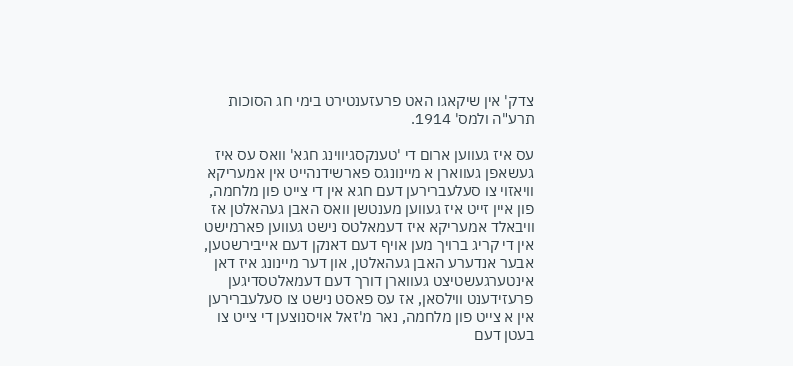צדק' אין שיקאגו האט פרעזענטירט בימי חג הסוכות תרע"ה ולמס' 1914.

עס איז געווען ארום די 'טענקסגיווינג חגא' וואס עס איז געשאפן געווארן א מיינונגס פארשידנהייט אין אמעריקא וויאזוי צו סעלעברירען דעם חגא אין די צייט פון מלחמה, פון איין זייט איז געווען מענטשן וואס האבן געהאלטן אז וויבאלד אמעריקא איז דעמאלטס נישט געווען פארמישט אין די קריג ברויך מען אויף דעם דאנקן דעם אייבירשטען, אבער אנדערע האבן געהאלטן, און דער מיינונג איז דאן אינטערגעשטיצט געווארן דורך דעם דעמאלטסדיגען פרעזידענט ווילסאן, אז עס פאסט נישט צו סעלעברירען אין א צייט פון מלחמה, נאר מ'זאל אויסנוצען די צייט צו בעטן דעם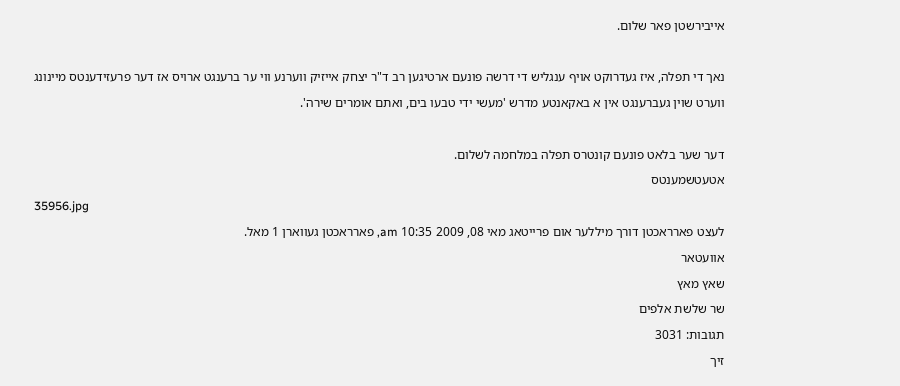אייבירשטן פאר שלום.

נאך די תפלה, איז געדרוקט אויף ענגליש די דרשה פונעם ארטיגען רב ד"ר יצחק אייזיק ווערנע ווי ער ברענגט ארויס אז דער פרעזידענטס מיינונג ווערט שוין געברענגט אין א באקאנטע מדרש 'מעשי ידי טבעו בים, ואתם אומרים שירה'.

דער שער בלאט פונעם קונטרס תפלה במלחמה לשלום.
אטעטשמענטס
35956.jpg
לעצט פארראכטן דורך מיללער אום פרייטאג מאי 08, 2009 10:35 am, פארראכטן געווארן 1 מאל.
אוועטאר
שאץ מאץ
שר שלשת אלפים
תגובות: 3031
זיך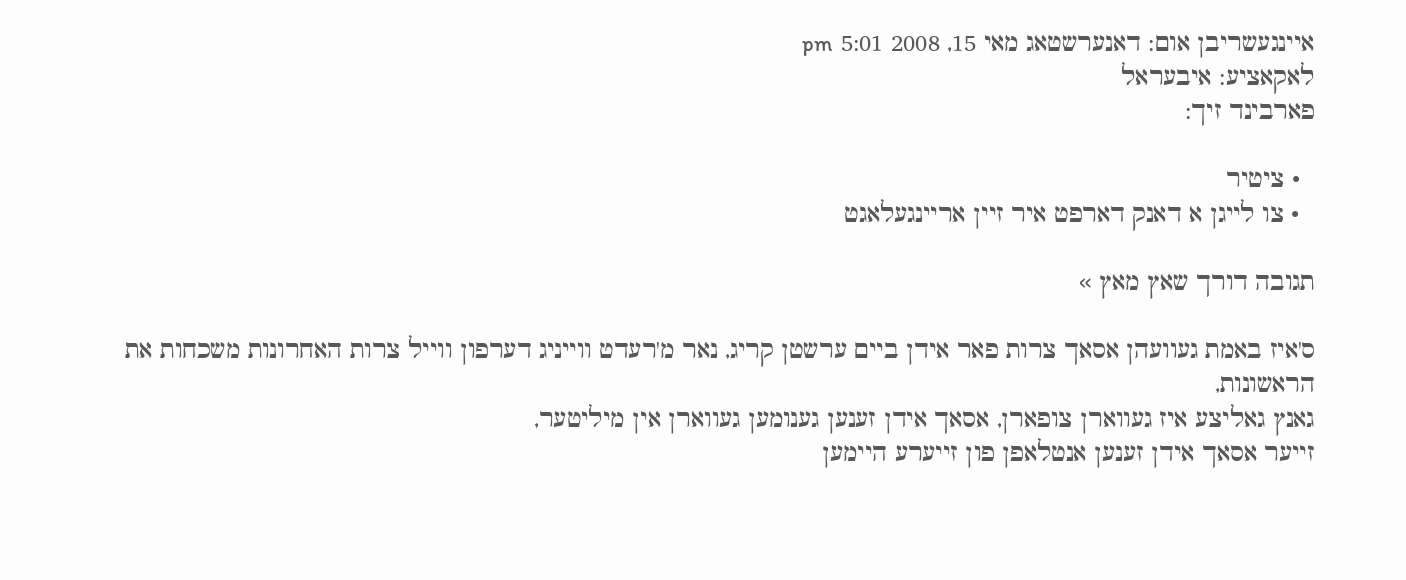איינגעשריבן אום: דאנערשטאג מאי 15, 2008 5:01 pm
לאקאציע: איבעראל
פארבינד זיך:

  • ציטיר
  • צו לייגן א דאנק דארפט איר זיין אריינגעלאגט

תגובה דורך שאץ מאץ »

ס'איז באמת געוועהן אסאך צרות פאר אידן ביים ערשטן קריג, נאר מ'רעדט ווייניג דערפון ווייל צרות האחרונות משכחות את הראשונות,
גאנץ גאליצע איז געווארן צופארן, אסאך אידן זענען גענומען געווארן אין מיליטער,
זייער אסאך אידן זענען אנטלאפן פון זייערע היימען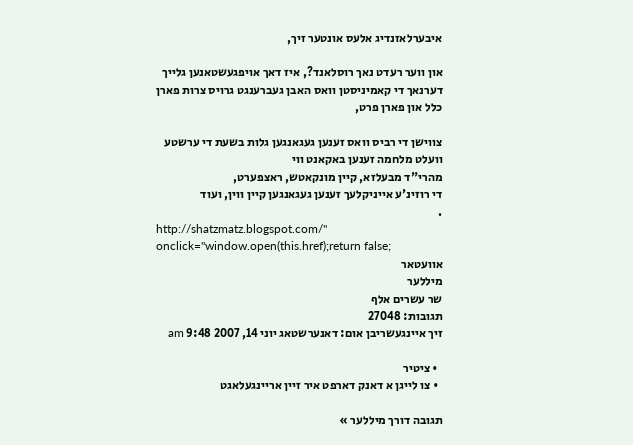איבערלאזנדיג אלעס אונטער זיך,

און ווער רעדט נאך רוסלאנד?, איז דאך אויפגעשטאנען גלייך דערנאך די קאמיניסטן וואס האבן געברענגט גרויס צרות פארן כלל און פארן פרט,

צווישן די רביס וואס זענען געגאנגען גלות בשעת די ערשטע וועלט מלחמה זענען באקאנט ווי
מהרי"ד מבעלזא, קיין מונקאטש, ראצפערט,
די רוזינ'ע אייניקלעך זענען געגאנגען קיין ווין, ועוד
.
http://shatzmatz.blogspot.com/" onclick="window.open(this.href);return false;
אוועטאר
מיללער
שר עשרים אלף
תגובות: 27048
זיך איינגעשריבן אום: דאנערשטאג יוני 14, 2007 9:48 am

  • ציטיר
  • צו לייגן א דאנק דארפט איר זיין אריינגעלאגט

תגובה דורך מיללער »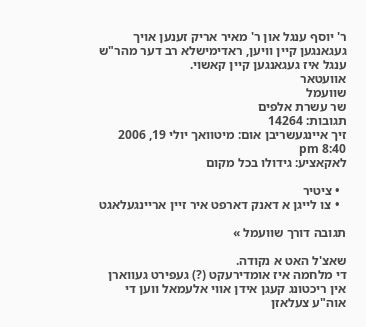ר' יוסף ענגל און ר' מאיר אריק זענען אויך געגאנגען קיין וויען, ראדימישלא רב דער מהר"ש ענגל איז געגאנגען קיין קאשוי.
אוועטאר
שוועמל
שר עשרת אלפים
תגובות: 14264
זיך איינגעשריבן אום: מיטוואך יולי 19, 2006 8:40 pm
לאקאציע: גידולו בכל מקום

  • ציטיר
  • צו לייגן א דאנק דארפט איר זיין אריינגעלאגט

תגובה דורך שוועמל »

שאצ'ל האט א נקודה.
די מלחמה איז אומדירעקט (?) געפירט געווארן אין ריכטונג קעגן אידן אווי אלעמאל ווען די אוה"ע צעלאזן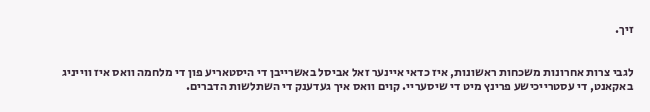זיך.


לגבי צרות אחרונות משכחות ראשונות, איז כדאי איינער זאל אביסל באשרייבן די היסטאריע פון די מלחמה וואס איז ווייניג באקאנט, די עסטרייכישע פרינץ מיט די שיסעריי. קוים וואס איך געדענק די השתלשות הדברים.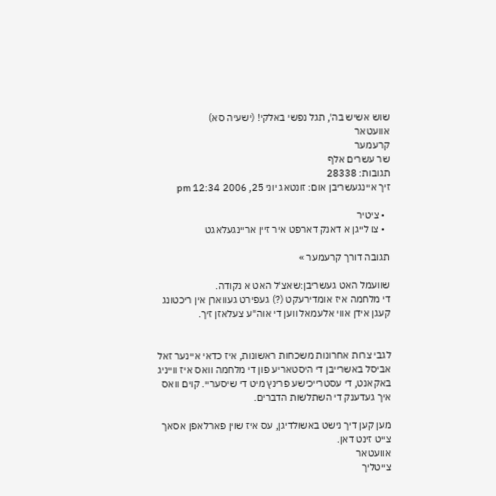שוש אשיש בה', תגל נפשי באלקי! (ישעיה סא)
אוועטאר
קרעמער
שר עשרים אלף
תגובות: 28338
זיך איינגעשריבן אום: זונטאג יוני 25, 2006 12:34 pm

  • ציטיר
  • צו לייגן א דאנק דארפט איר זיין אריינגעלאגט

תגובה דורך קרעמער »

שוועמל האט געשריבן:שאצ'ל האט א נקודה.
די מלחמה איז אומדירעקט (?) געפירט געווארן אין ריכטונג קעגן אידן אווי אלעמאל ווען די אוה"ע צעלאזן זיך.


לגבי צרות אחרונות משכחות ראשונות, איז כדאי איינער זאל אביסל באשרייבן די היסטאריע פון די מלחמה וואס איז ווייניג באקאנט, די עסטרייכישע פרינץ מיט די שיסעריי. קוים וואס איך געדענק די השתלשות הדברים.

מען קען דיך נישט באשולדיגן, עס איז שוין פארלאפן אסאך צייט זינט דאן.
אוועטאר
צייטליך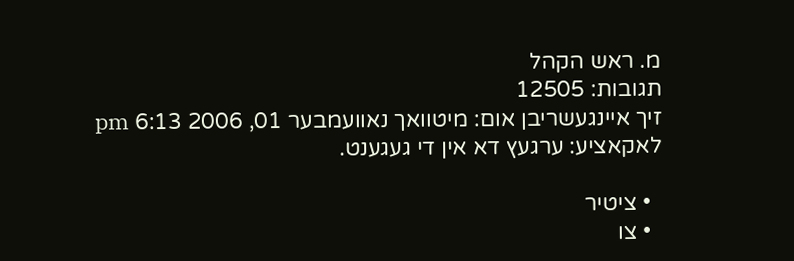מ. ראש הקהל
תגובות: 12505
זיך איינגעשריבן אום: מיטוואך נאוועמבער 01, 2006 6:13 pm
לאקאציע: ערגעץ דא אין די געגענט.

  • ציטיר
  • צו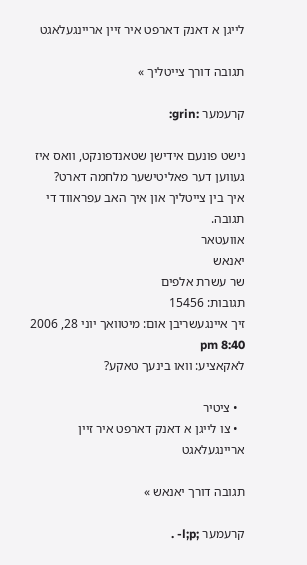לייגן א דאנק דארפט איר זיין אריינגעלאגט

תגובה דורך צייטליך »

קרעמער :grin:

נישט פונעם אידישן שטאנדפונקט, וואס איז געווען דער פאליטישער מלחמה דארט?
איך בין צייטליך און איך האב עפראווד די תגובה.
אוועטאר
יאנאש
שר עשרת אלפים
תגובות: 15456
זיך איינגעשריבן אום: מיטוואך יוני 28, 2006 8:40 pm
לאקאציע: וואו בינעך טאקע?

  • ציטיר
  • צו לייגן א דאנק דארפט איר זיין אריינגעלאגט

תגובה דורך יאנאש »

קרעמער ;l;p- .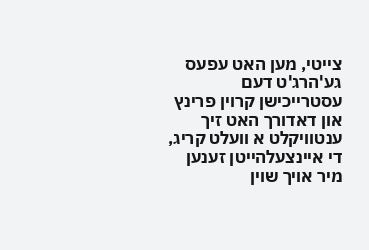צייטי, מען האט עפעס גע'הרג'ט דעם עסטרייכישן קרוין פרינץ און דאדורך האט זיך ענטוויקלט א וועלט קריג, די איינצעלהייטן זענען מיר אויך שוין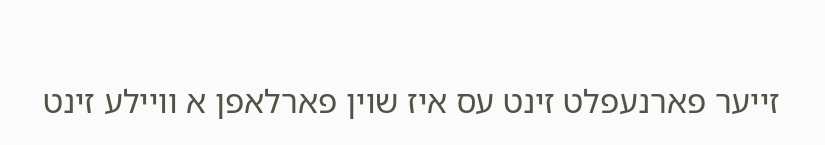זייער פארנעפלט זינט עס איז שוין פארלאפן א וויילע זינט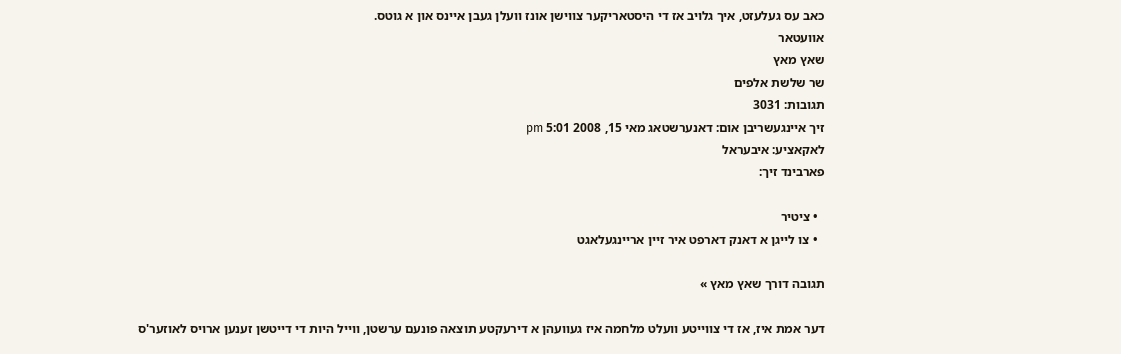כאב עס געלעזט, איך גלויב אז די היסטאריקער צווישן אונז וועלן געבן איינס און א גוטס.
אוועטאר
שאץ מאץ
שר שלשת אלפים
תגובות: 3031
זיך איינגעשריבן אום: דאנערשטאג מאי 15, 2008 5:01 pm
לאקאציע: איבעראל
פארבינד זיך:

  • ציטיר
  • צו לייגן א דאנק דארפט איר זיין אריינגעלאגט

תגובה דורך שאץ מאץ »

דער אמת איז, אז די צווייטע וועלט מלחמה איז געוועהן א דירעקטע תוצאה פונעם ערשטן, ווייל היות די דייטשן זענען ארויס לאוזער'ס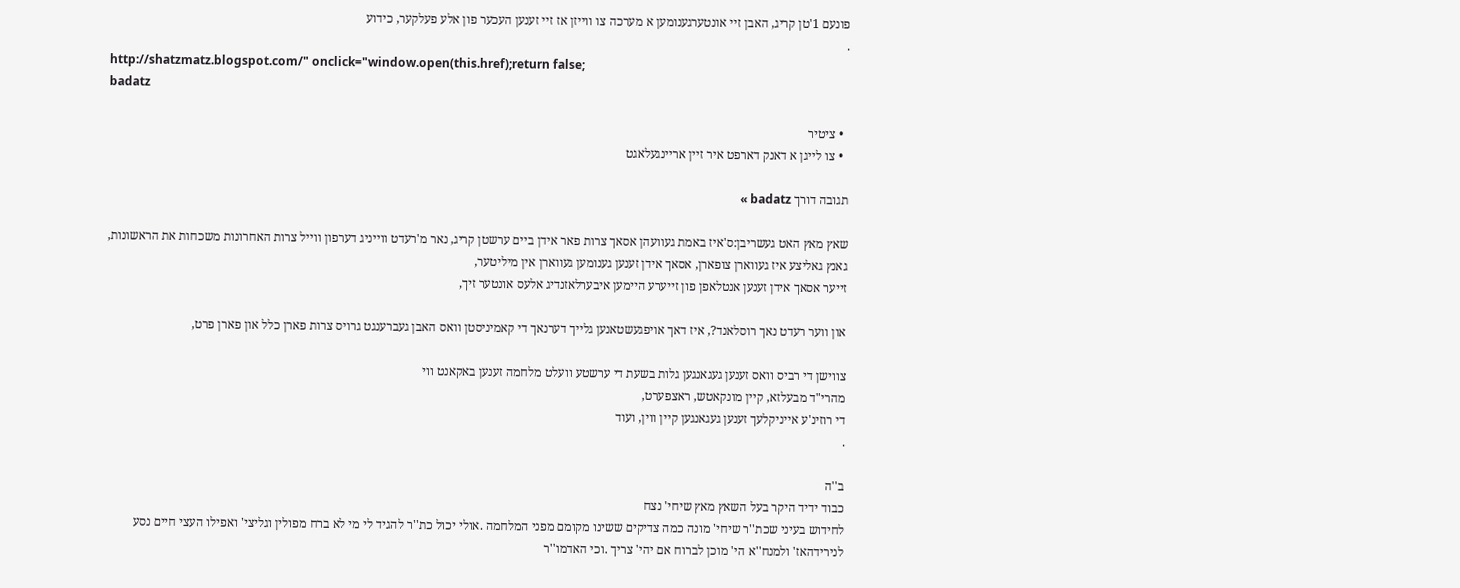פונעם 1'טן קריג, האבן זיי אונטערגענומען א מערכה צו ווייזן אז זיי זענען העכער פון אלע פעלקער, כידוע
.
http://shatzmatz.blogspot.com/" onclick="window.open(this.href);return false;
badatz

  • ציטיר
  • צו לייגן א דאנק דארפט איר זיין אריינגעלאגט

תגובה דורך badatz »

שאץ מאץ האט געשריבן:ס'איז באמת געוועהן אסאך צרות פאר אידן ביים ערשטן קריג, נאר מ'רעדט ווייניג דערפון ווייל צרות האחרונות משכחות את הראשונות,
גאנץ גאליצע איז געווארן צופארן, אסאך אידן זענען גענומען געווארן אין מיליטער,
זייער אסאך אידן זענען אנטלאפן פון זייערע היימען איבערלאזנדיג אלעס אונטער זיך,

און ווער רעדט נאך רוסלאנד?, איז דאך אויפגעשטאנען גלייך דערנאך די קאמיניסטן וואס האבן געברענגט גרויס צרות פארן כלל און פארן פרט,

צווישן די רביס וואס זענען געגאנגען גלות בשעת די ערשטע וועלט מלחמה זענען באקאנט ווי
מהרי"ד מבעלזא, קיין מונקאטש, ראצפערט,
די רוזינ'ע אייניקלעך זענען געגאנגען קיין ווין, ועוד
.

ב''ה
כבוד ידיד היקר בעל השאץ מאץ שיחי' נצח
לחידוש בעיני שכת''ר שיחי' מונה כמה צדיקים ששינו מקומם מפני המלחמה .אולי יכול כת''ר להגיד לי מי לא ברח מפולין וגליצי' ואפילו העצי חיים נסע
לנירידהאז' ולמנח''א הי' מוכן לברוח אם יהי' צריך .וכי האדמו''ר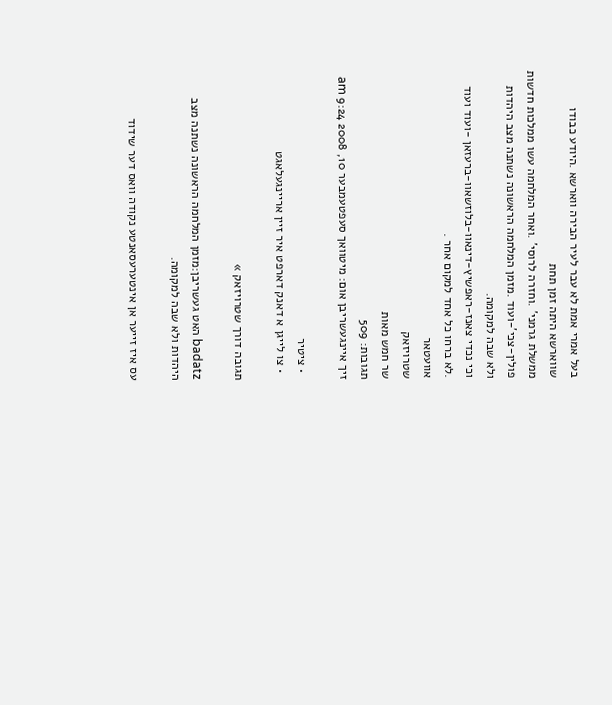בעל אמרי אמת לא עבר לעיר הבירה ווארשא .היודע כבודו שווארשא היתה זמן תחת
ממשלת גרמני' .וחזרה לרוסי' .ואחר המלחמה עשו ממלכות חדשות פולין-צכי'-ועוד .מזמן המלחמה הראשונה נשתנה מצב היהדות ולא שבה למקומה.
וכי נכדי צאנז-ראפשיץ-דינאוו-בלוזשאוו-ברעזאן -ועוד ועוד .לא ברחו כל אחד למקום אחר .
אוועטאר
שטרויזאק
שר חמש מאות
תגובות: 509
זיך איינגעשריבן אום: מיטוואך סעפטעמבער 10, 2008 9:24 am

  • ציטיר
  • צו לייגן א דאנק דארפט איר זיין אריינגעלאגט

תגובה דורך שטרויזאק »

badatz האט געשריבן:מזמן המלחמה הראשונה נשתנה מצב היהדות ולא שבה למקומה.

עס איז זייער אן אינטערעסאנטע נקודה וואס דער שידוד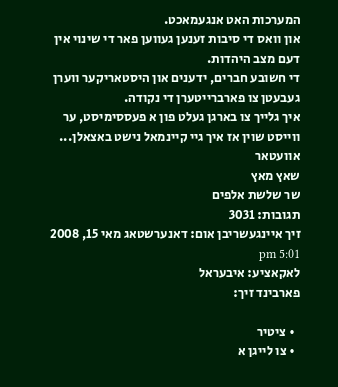המערכות האט אנגעמאכט.
און וואס די סיבות זענען געווען פאר די שינוי אין דעם מצב היהדות.
די חשובע חברים, ידענים און היסטאריקער ווערן געבעטן צו פארברייטערן די נקודה.
איך גלייך צו בארגן געלט פון א פעססימיסט, ער ווייסט שוין אז איך גיי קיינמאל נישט באצאלן...
אוועטאר
שאץ מאץ
שר שלשת אלפים
תגובות: 3031
זיך איינגעשריבן אום: דאנערשטאג מאי 15, 2008 5:01 pm
לאקאציע: איבעראל
פארבינד זיך:

  • ציטיר
  • צו לייגן א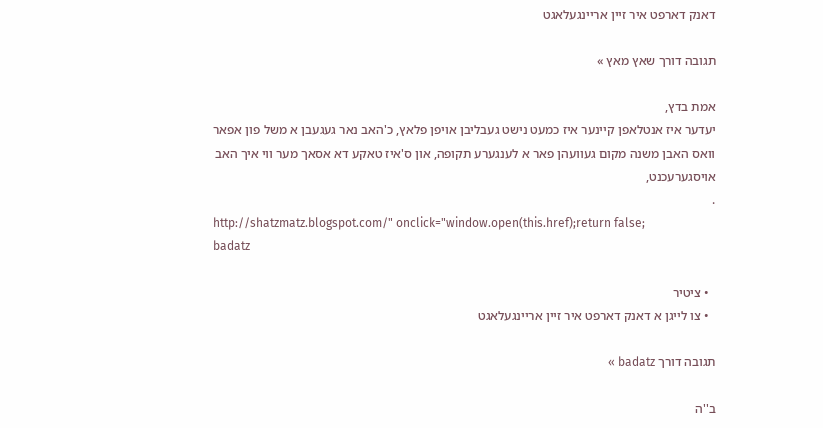דאנק דארפט איר זיין אריינגעלאגט

תגובה דורך שאץ מאץ »

אמת בדץ,
יעדער איז אנטלאפן קיינער איז כמעט נישט געבליבן אויפן פלאץ, כ'האב נאר געגעבן א משל פון אפאר וואס האבן משנה מקום געוועהן פאר א לענגערע תקופה, און ס'איז טאקע דא אסאך מער ווי איך האב אויסגערעכנט,
.
http://shatzmatz.blogspot.com/" onclick="window.open(this.href);return false;
badatz

  • ציטיר
  • צו לייגן א דאנק דארפט איר זיין אריינגעלאגט

תגובה דורך badatz »

ב''ה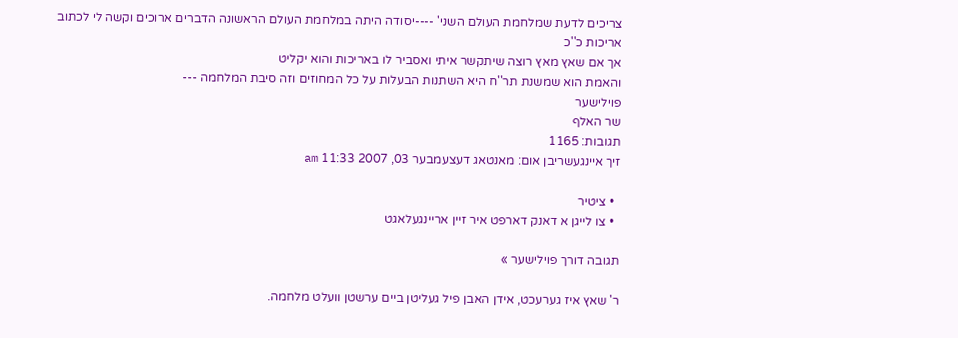צריכים לדעת שמלחמת העולם השני' ----יסודה היתה במלחמת העולם הראשונה הדברים ארוכים וקשה לי לכתוב אריכות כ''כ
אך אם שאץ מאץ רוצה שיתקשר איתי ואסביר לו באריכות והוא יקליט
והאמת הוא שמשנת תר''ח היא השתנות הבעלות על כל המחוזים וזה סיבת המלחמה ---
פוילישער
שר האלף
תגובות: 1165
זיך איינגעשריבן אום: מאנטאג דעצעמבער 03, 2007 11:33 am

  • ציטיר
  • צו לייגן א דאנק דארפט איר זיין אריינגעלאגט

תגובה דורך פוילישער »

ר' שאץ איז גערעכט, אידן האבן פיל געליטן ביים ערשטן וועלט מלחמה.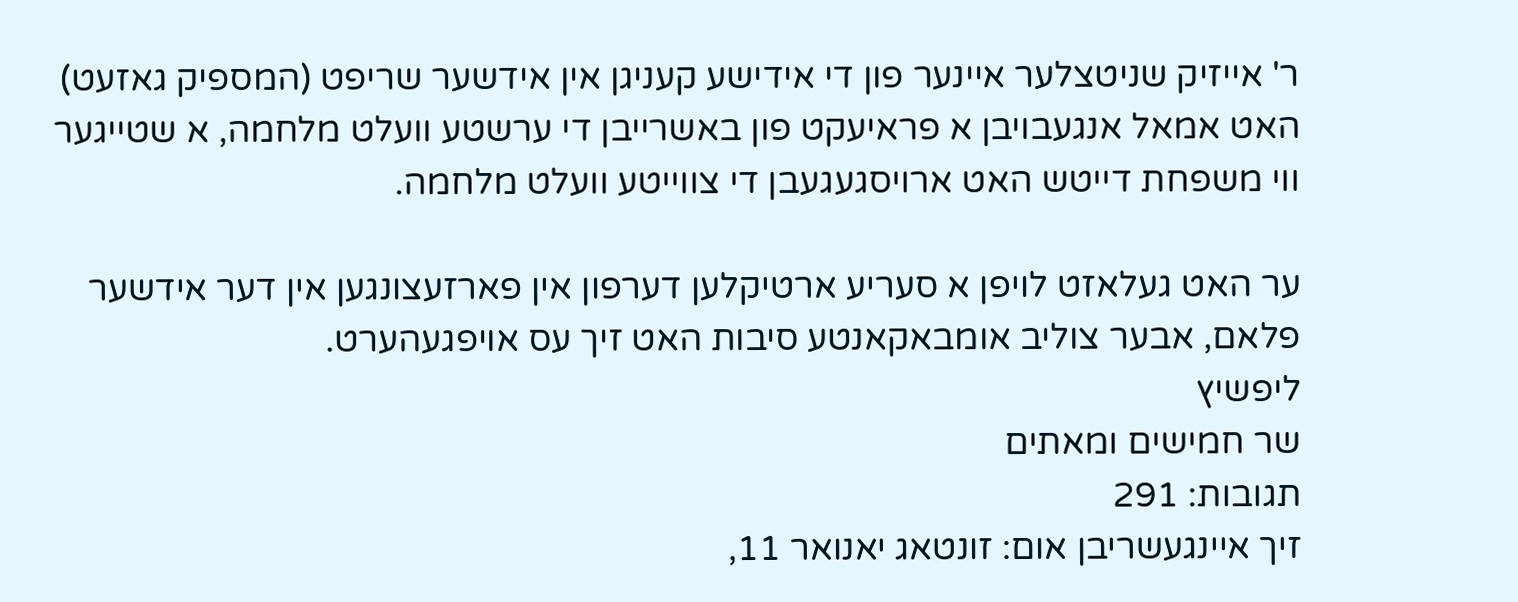ר' אייזיק שניטצלער איינער פון די אידישע קעניגן אין אידשער שריפט (המספיק גאזעט) האט אמאל אנגעבויבן א פראיעקט פון באשרייבן די ערשטע וועלט מלחמה, א שטייגער ווי משפחת דייטש האט ארויסגעגעבן די צווייטע וועלט מלחמה.

ער האט געלאזט לויפן א סעריע ארטיקלען דערפון אין פארזעצונגען אין דער אידשער פלאם, אבער צוליב אומבאקאנטע סיבות האט זיך עס אויפגעהערט.
ליפשיץ
שר חמישים ומאתים
תגובות: 291
זיך איינגעשריבן אום: זונטאג יאנואר 11,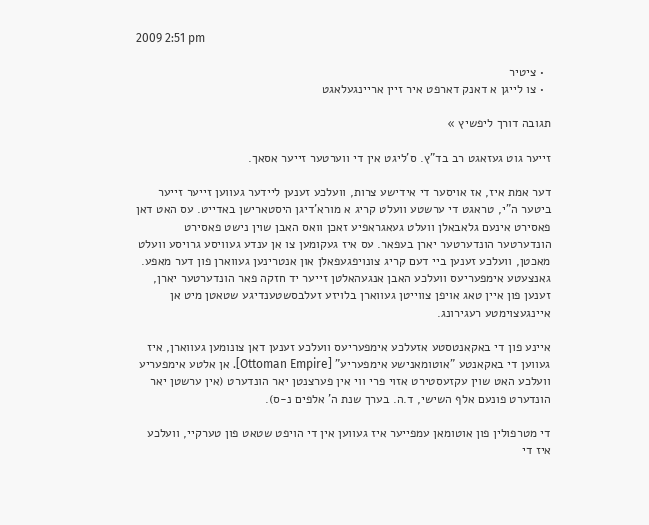2009 2:51 pm

  • ציטיר
  • צו לייגן א דאנק דארפט איר זיין אריינגעלאגט

תגובה דורך ליפשיץ »

זייער גוט געזאגט רב בד"ץ. ס'ליגט אין די ווערטער זייער אסאך.

דער אמת איז, אז אויסער די אידישע צרות, וועלכע זענען ליידער געווען זייער זייער ביטער ה"י, טראגט די ערשטע וועלט קריג א מורא'דיגן היסטארישן באדייט. עס האט דאן פאסירט אינעם גלאבאלן וועלט געאגראפיע זאכן וואס האבן שוין נישט פאסירט הונדערטער הונדערטער יארן בעפאר. עס איז געקומען צו אן ענדע געוויסע גרויסע וועלט מאכטן, וועלכע זענען ביי דעם קריג צונויפגעפאלן און אנטרינען געווארן פון דער מאפע. גאנצעטע אימפעריעס וועלכע האבן אנגעהאלטן זייער יד חזקה פאר הונדערטער יארן, זענען פון איין טאג אויפן צווייטן געווארן בלויזע זעלבסשטענדיגע שטאטן מיט אן איינגעצוימטע רעגירונג.

איינע פון די באקאנטסטע אזעלכע אימפעריעס וועלכע זענען דאן צונומען געווארן, איז געווען די באקאנטע "אוטומאנישע אימפעריע" [Ottoman Empire]. אן אלטע אימפעריע וועלכע האט שוין עקזעסטירט אזוי פרי ווי אין פערצנטן יאר הונדערט (אין ערשטן יאר הונדערט פונעם אלף השישי, ד.ה. בערך שנת ה' אלפים נ-ס).

די מטרפולין פון אוטומאן עמפייער איז געווען אין די הויפט שטאט פון טערקיי, וועלכע איז די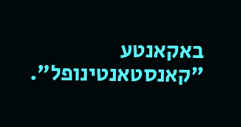באקאנטע "קאנסטאנטינופל".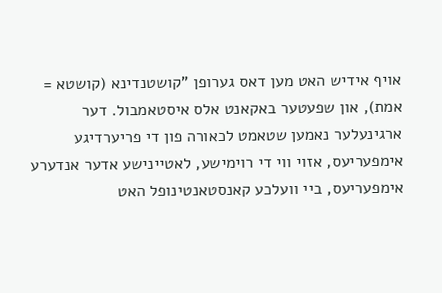אויף אידיש האט מען דאס גערופן "קושטנדינא (קושטא = אמת), און שפעטער באקאנט אלס איסטאמבול. דער ארגינעלער נאמען שטאמט לכאורה פון די פריערדיגע אימפעריעס, אזוי ווי די רוימישע, לאטיינישע אדער אנדערע אימפעריעס, ביי וועלכע קאנסטאנטינופל האט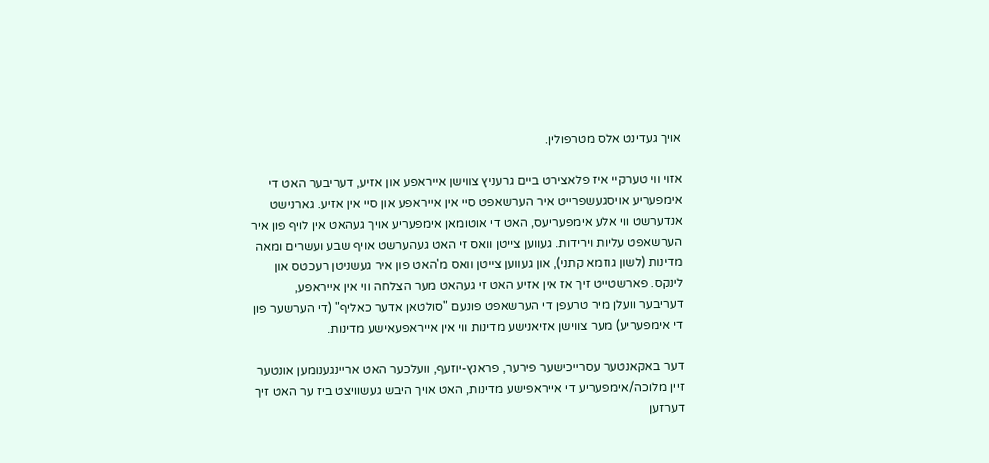אויך געדינט אלס מטרפולין.

אזוי ווי טערקיי איז פלאצירט ביים גרעניץ צווישן אייראפע און אזיע, דעריבער האט די אימפעריע אויסגעשפרייט איר הערשאפט סיי אין אייראפע און סיי אין אזיע. גארנישט אנדערשט ווי אלע אימפעריעס, האט די אוטומאן אימפעריע אויך געהאט אין לויף פון איר הערשאפט עליות וירידות. געווען צייטן וואס זי האט געהערשט אויף שבע ועשרים ומאה מדינות (לשון גוזמא קתני), און געווען צייטן וואס מ'האט פון איר געשניטן רעכטס און לינקס. פארשטייט זיך אז אין אזיע האט זי געהאט מער הצלחה ווי אין אייראפע, דעריבער וועלן מיר טרעפן די הערשאפט פונעם "סולטאן אדער כאליף" (די הערשער פון די אימפעריע) מער צווישן אזיאנישע מדינות ווי אין אייראפעאישע מדינות.

דער באקאנטער עסרייכישער פירער, פראנץ-יוזעף, וועלכער האט אריינגענומען אונטער זיין מלוכה/אימפעריע די אייראפישע מדינות, האט אויך היבש געשוויצט ביז ער האט זיך דערזען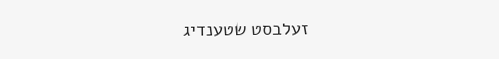זעלבסט שטענדיג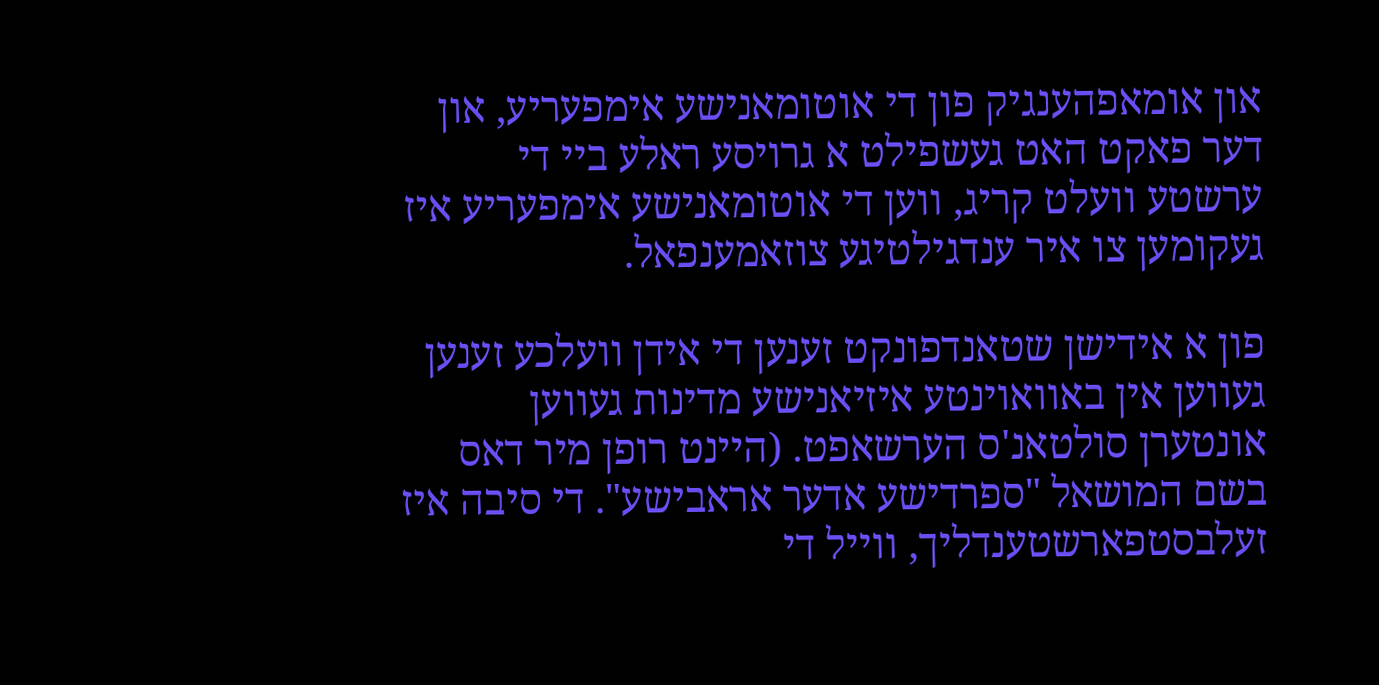און אומאפהענגיק פון די אוטומאנישע אימפעריע, און דער פאקט האט געשפילט א גרויסע ראלע ביי די ערשטע וועלט קריג, ווען די אוטומאנישע אימפעריע איז געקומען צו איר ענדגילטיגע צוזאמענפאל.

פון א אידישן שטאנדפונקט זענען די אידן וועלכע זענען געווען אין באוואוינטע איזיאנישע מדינות געווען אונטערן סולטאנ'ס הערשאפט. (היינט רופן מיר דאס בשם המושאל "ספרדישע אדער אראבישע". די סיבה איז זעלבסטפארשטענדליך, ווייל די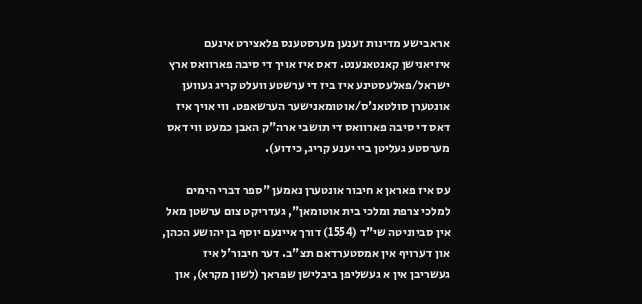אראבישע מדינות זענען מערסטענס פלאצירט אינעם איזיאנישן קאנטאנענט. דאס איז אויך די סיבה פארוואס ארץ ישראל/פאלעסטינע איז ביז די ערשטע וועלט קריג געווען אונטערן סולטאנ'ס/אוטומאנישער הערשאפט. ווי אויך איז דאס די סיבה פארוואס די תושבי ארה"ק האבן כמעט ווי דאס מערסטע געליטן ביי יענע קריג, כידוע).

עס איז פאראן א חיבור אונטערן נאמען "ספר דברי הימים למלכי צרפת ומלכי בית אוטומאן", געדריקט צום ערשטן מאל אין סביוניטה שי"ד (1554) דורך איינעם יוסף בן יהושע הכהן, און דערויף אין אמסטערדאם תצ"ב. דער חיבור'ל איז געשריבן אין א געשליפן ביבלישן שפראך (לשון מקרא), און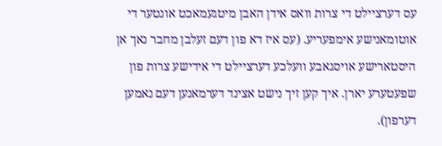עס דערציילט די צרות וואס אידן האבן מיטגעמאכט אונטער די אוטומאנישע אימפעריע. (עס איז דא פון דעם זעלבן מחבר נאך אן היסטארישע אויסגאבע וועלכע דערציילט די אידישע צרות פון שפעטערע יארן. איך קען זיך נישט אצינד דערמאנען דעם נאמען דערפון).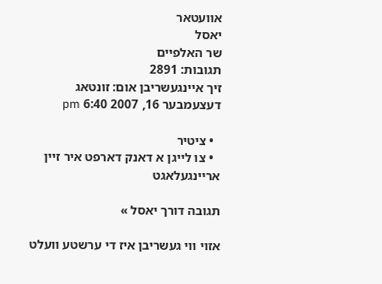אוועטאר
יאסל
שר האלפיים
תגובות: 2891
זיך איינגעשריבן אום: זונטאג דעצעמבער 16, 2007 6:40 pm

  • ציטיר
  • צו לייגן א דאנק דארפט איר זיין אריינגעלאגט

תגובה דורך יאסל »

אזוי ווי געשריבן איז די ערשטע וועלט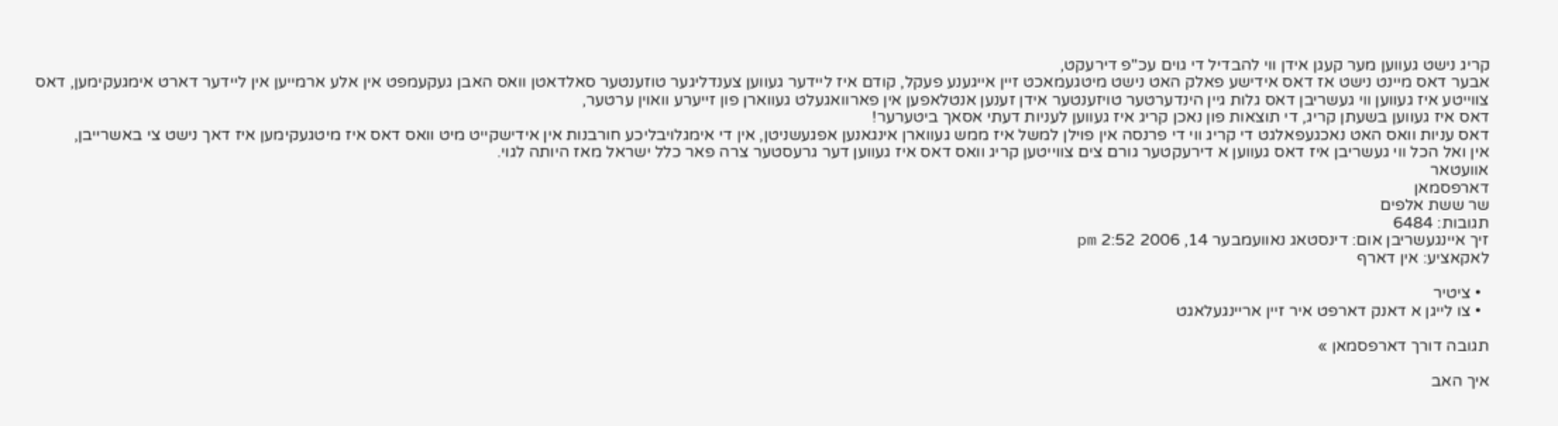קריג נישט געווען מער קעגן אידן ווי להבדיל די גוים עכ"פ דירעקט,
אבער דאס מיינט נישט אז דאס אידישע פאלק האט נישט מיטגעמאכט זיין אייגענע פעקל, קודם איז ליידער געווען צענדליגער טוזענטער סאלדאטן וואס האבן געקעמפט אין אלע ארמייען אין ליידער דארט אימגעקימען, דאס צווייטע איז געווען ווי געשריבן דאס גלות גיין הינדערטער טויזענטער אידן זענען אנטלאפען אין פארוואגעלט געווארן פון זייערע וואוין ערטער,
דאס איז געווען בשעתן קריג, די תוצאות פון נאכן קריג איז געווען לעניות דעתי אסאך ביטערער!
דאס עניות וואס האט נאכגעפאלגט די קריג ווי די פרנסה אין פוילן למשל איז ממש געווארן אינגאנען אפגעשניטן, אין די אימגלויבליכע חורבנות אין אידישקייט מיט וואס דאס איז מיטגעקימען איז דאך נישט צי באשרייבן,
אין ואל הכל ווי געשריבן איז דאס געווען א דירעקטער גורם צים צווייטען קריג וואס דאס איז געווען דער גרעסטער צרה פאר כלל ישראל מאז היותה לגוי.
אוועטאר
דארפסמאן
שר ששת אלפים
תגובות: 6484
זיך איינגעשריבן אום: דינסטאג נאוועמבער 14, 2006 2:52 pm
לאקאציע: אין דארף

  • ציטיר
  • צו לייגן א דאנק דארפט איר זיין אריינגעלאגט

תגובה דורך דארפסמאן »

איך האב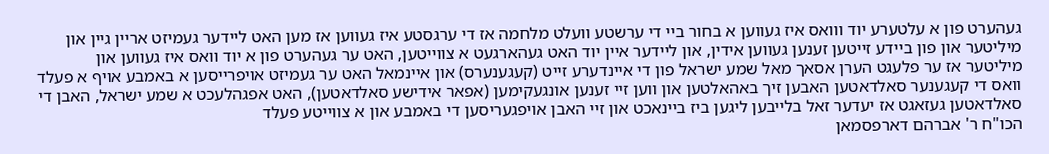געהערט פון א עלטערע יוד ווואס איז געווען א בחור ביי די ערשטע וועלט מלחמה אז די ערגסטע איז געווען אז מען האט ליידער געמיזט אריין גיין און מיליטער און פון ביידע זייטען זענען געווען אידין, און ליידער איין יוד האט געהארגעט א צווייטען, האט ער געהערט פון א יוד וואס איז געווען און מיליטער אז ער פלעגט הערן אסאך מאל שמע ישראל פון די איינדערע זייט (קעגענערס) און איינמאל האט ער געמיזט אויפרייסען א באמבע אויף א פעלד וואס די קעגענער סאלדאטען האבען זיך באהאלטען און ווען זיי זענען אונגעקימען (אפאר אידישע סאלדאטען), האט אפגהלעכט א שמע ישראל, האבן די סאלדאטען געזאגט אז יעדער זאל בלייבען ליגען ביז ביינאכט און זיי האבן אויפגעריסען די באמבע און א צווייטע פעלד
הכו"ח ר' אברהם דארפסמאן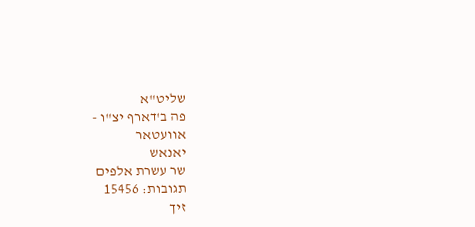שליט"א
פה ב'דארף יצ"ו -
אוועטאר
יאנאש
שר עשרת אלפים
תגובות: 15456
זיך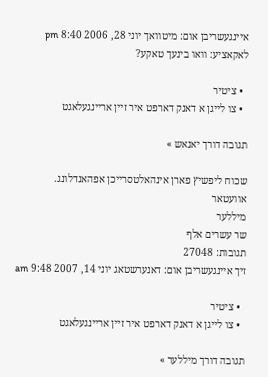איינגעשריבן אום: מיטוואך יוני 28, 2006 8:40 pm
לאקאציע: וואו בינעך טאקע?

  • ציטיר
  • צו לייגן א דאנק דארפט איר זיין אריינגעלאגט

תגובה דורך יאנאש »

שכוח ליפשיץ פארן אינהאלטסרייכן אפהאנדלונג.
אוועטאר
מיללער
שר עשרים אלף
תגובות: 27048
זיך איינגעשריבן אום: דאנערשטאג יוני 14, 2007 9:48 am

  • ציטיר
  • צו לייגן א דאנק דארפט איר זיין אריינגעלאגט

תגובה דורך מיללער »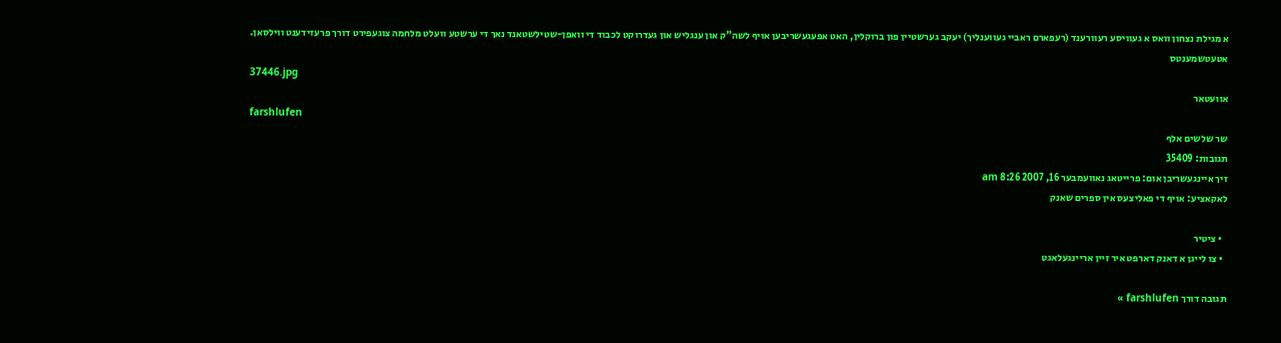א מגילת נצחון וואס א געוויסע רעוורענד (רעפארם ראביי געווענליך) יעקב גערשטיין פון ברוקלין, האט אפעגעשריבען אויף לשה"ק און ענגליש און געדרוקט לכבוד די וואפן-שטילשטאנד נאך די ערשטע וועלט מלחמה צוגעפירט דורך פרעזידענט ווילסאן.
אטעטשמענטס
37446.jpg
אוועטאר
farshlufen
שר שלשים אלף
תגובות: 35409
זיך איינגעשריבן אום: פרייטאג נאוועמבער 16, 2007 8:26 am
לאקאציע: אויף די פאליצעס אין ספרים שאנק

  • ציטיר
  • צו לייגן א דאנק דארפט איר זיין אריינגעלאגט

תגובה דורך farshlufen »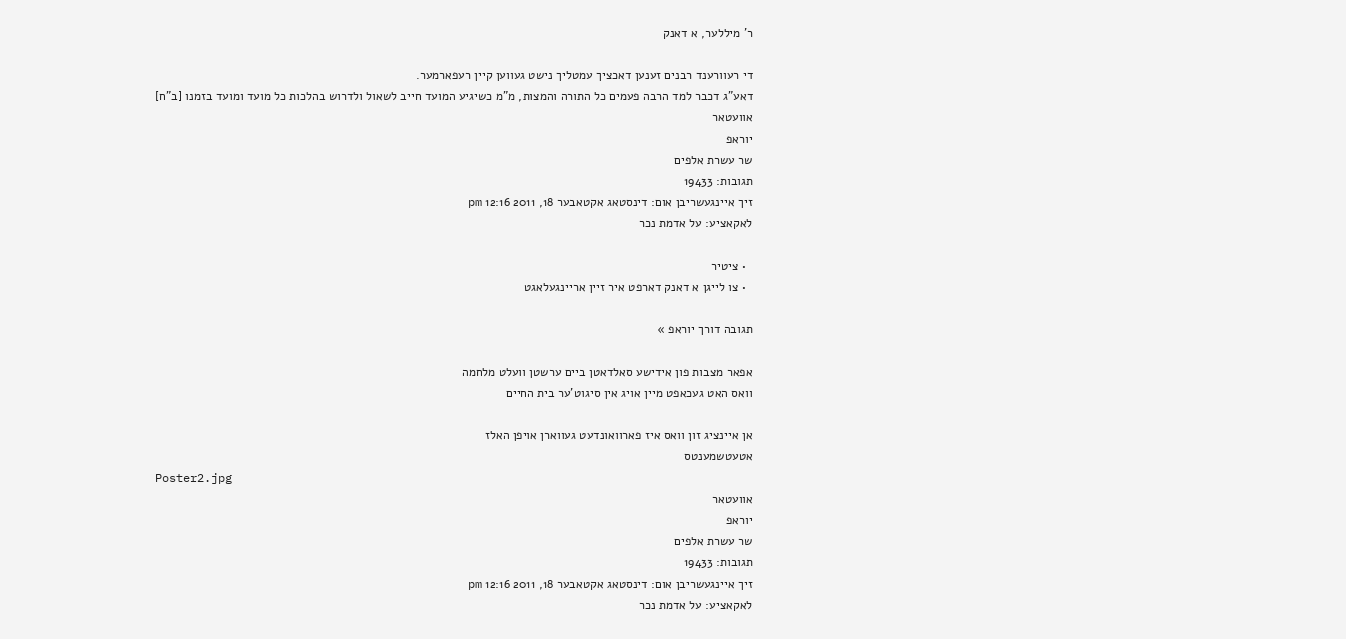ר' מיללער, א דאנק

די רעוורענד רבנים זענען דאכציך עמטליך נישט געווען קיין רעפארמער.
דאע"ג דכבר למד הרבה פעמים כל התורה והמצות, מ"מ כשיגיע המועד חייב לשאול ולדרוש בהלכות כל מועד ומועד בזמנו [ב"ח]
אוועטאר
יוראפ
שר עשרת אלפים
תגובות: 19433
זיך איינגעשריבן אום: דינסטאג אקטאבער 18, 2011 12:16 pm
לאקאציע: על אדמת נכר

  • ציטיר
  • צו לייגן א דאנק דארפט איר זיין אריינגעלאגט

תגובה דורך יוראפ »

אפאר מצבות פון אידישע סאלדאטן ביים ערשטן וועלט מלחמה
וואס האט געכאפט מיין אויג אין סיגוט'ער בית החיים

אן איינציג זון וואס איז פארוואונדעט געווארן אויפן האלז
אטעטשמענטס
Poster2.jpg
אוועטאר
יוראפ
שר עשרת אלפים
תגובות: 19433
זיך איינגעשריבן אום: דינסטאג אקטאבער 18, 2011 12:16 pm
לאקאציע: על אדמת נכר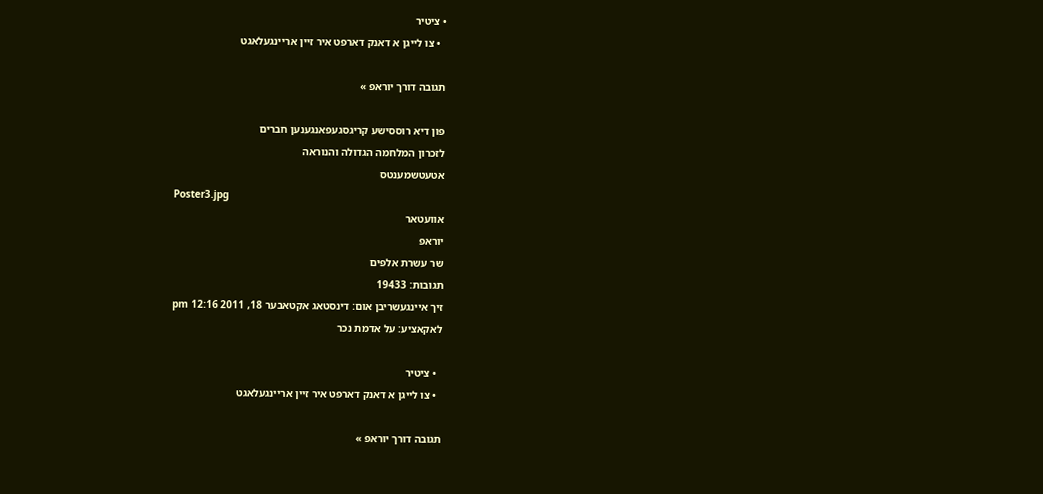• ציטיר
  • צו לייגן א דאנק דארפט איר זיין אריינגעלאגט

תגובה דורך יוראפ »

פון דיא רוססישע קריגסגעפאנגענען חברים
לזכרון המלחמה הגדולה והנוראה
אטעטשמענטס
Poster3.jpg
אוועטאר
יוראפ
שר עשרת אלפים
תגובות: 19433
זיך איינגעשריבן אום: דינסטאג אקטאבער 18, 2011 12:16 pm
לאקאציע: על אדמת נכר

  • ציטיר
  • צו לייגן א דאנק דארפט איר זיין אריינגעלאגט

תגובה דורך יוראפ »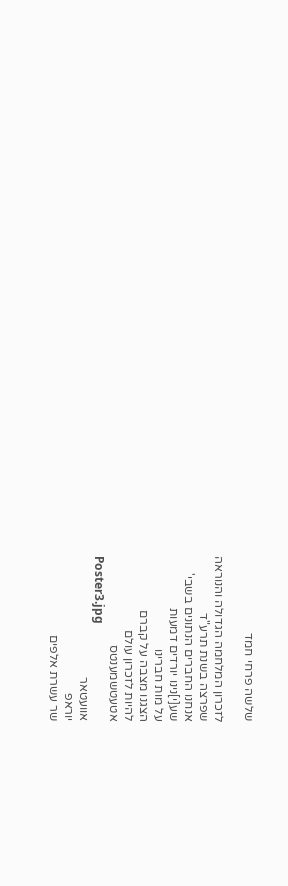שלשה פרחי חמד

לזכרון המלחמה הגדולה והנוראה
שפרצה בשנת תרע"ד
אנחנו החברים הנתונים בשבי'
שע[י]נינו יורדים דמעות
על מות חברינו
הצגנו מצבה על קברם
להיות לזכרון עולם
אטעטשמענטס
Poster3.jpg
אוועטאר
יוראפ
שר עשרת אלפים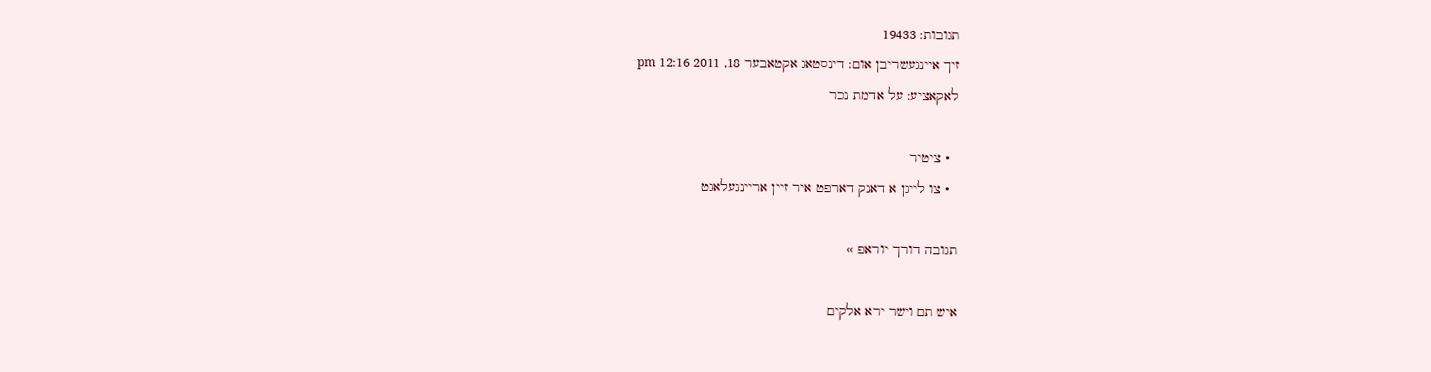תגובות: 19433
זיך איינגעשריבן אום: דינסטאג אקטאבער 18, 2011 12:16 pm
לאקאציע: על אדמת נכר

  • ציטיר
  • צו לייגן א דאנק דארפט איר זיין אריינגעלאגט

תגובה דורך יוראפ »

איש תם וישר ירא אלקים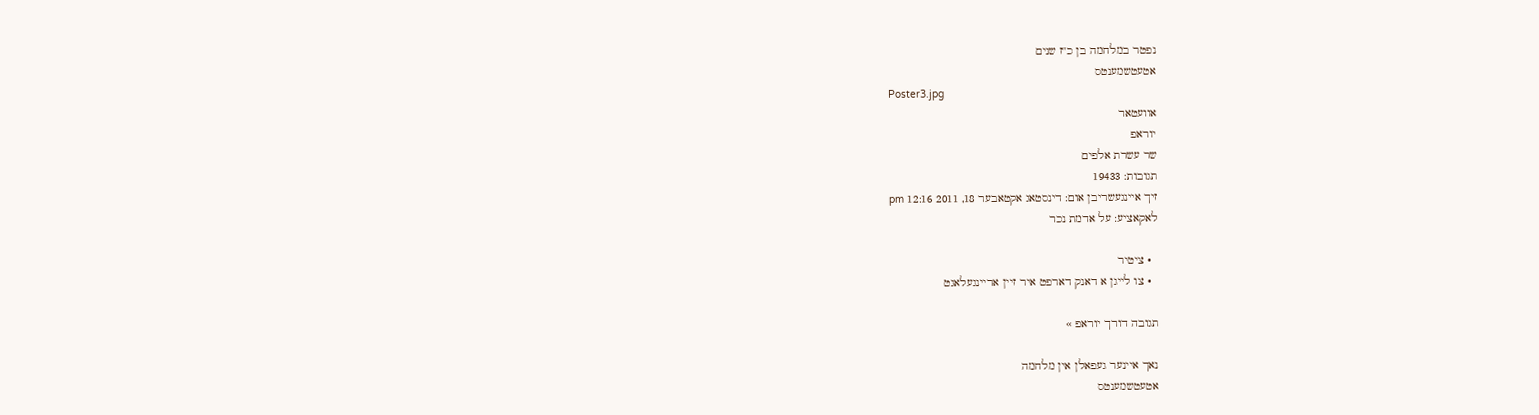נפטר במלחמה בן כ"ז שנים
אטעטשמענטס
Poster3.jpg
אוועטאר
יוראפ
שר עשרת אלפים
תגובות: 19433
זיך איינגעשריבן אום: דינסטאג אקטאבער 18, 2011 12:16 pm
לאקאציע: על אדמת נכר

  • ציטיר
  • צו לייגן א דאנק דארפט איר זיין אריינגעלאגט

תגובה דורך יוראפ »

נאך איינער געפאלן אין מלחמה
אטעטשמענטס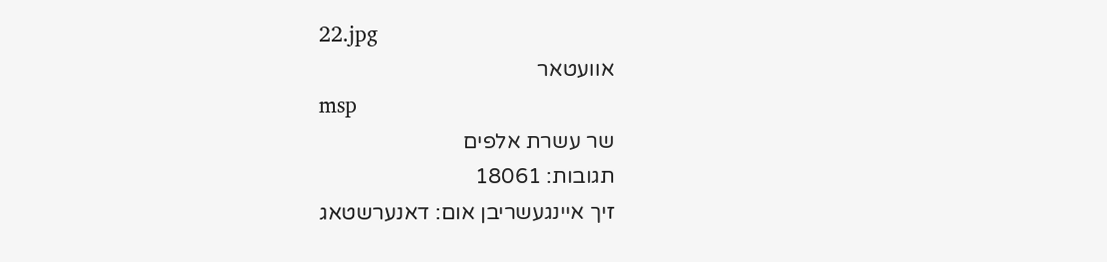22.jpg
אוועטאר
msp
שר עשרת אלפים
תגובות: 18061
זיך איינגעשריבן אום: דאנערשטאג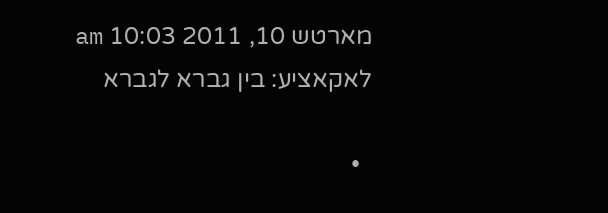מארטש 10, 2011 10:03 am
לאקאציע: בין גברא לגברא

  •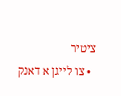ציטיר
  • צו לייגן א דאנק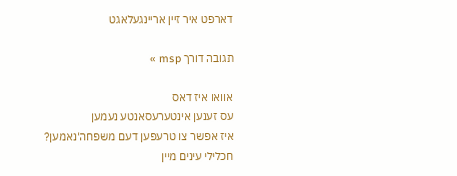דארפט איר זיין אריינגעלאגט

תגובה דורך msp »

אוואו איז דאס
עס זענען אינטערעסאנטע נעמען
איז אפשר צו טרעפען דעם משפחה'נאמען?
חכלילי עינים מיין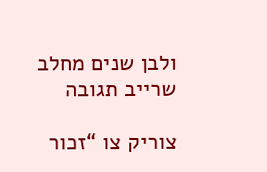ולבן שנים מחלב
שרייב תגובה

צוריק צו “זכור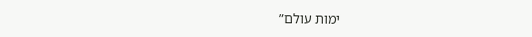ימות עולם”